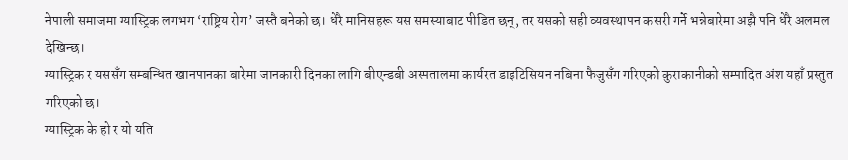नेपाली समाजमा ग्यास्ट्रिक लगभग ‘राष्ट्रिय रोग’ जस्तै बनेको छ। धेरै मानिसहरू यस समस्याबाट पीडित छन्, तर यसको सही व्यवस्थापन कसरी गर्ने भन्नेबारेमा अझै पनि धेरै अलमल देखिन्छ।
ग्यास्ट्रिक र यससँग सम्बन्धित खानपानका बारेमा जानकारी दिनका लागि बीएन्डबी अस्पतालमा कार्यरत डाइटिसियन नबिना फैजुसँग गरिएको कुराकानीको सम्पादित अंश यहाँ प्रस्तुत गरिएको छ।
ग्यास्ट्रिक के हो र यो यति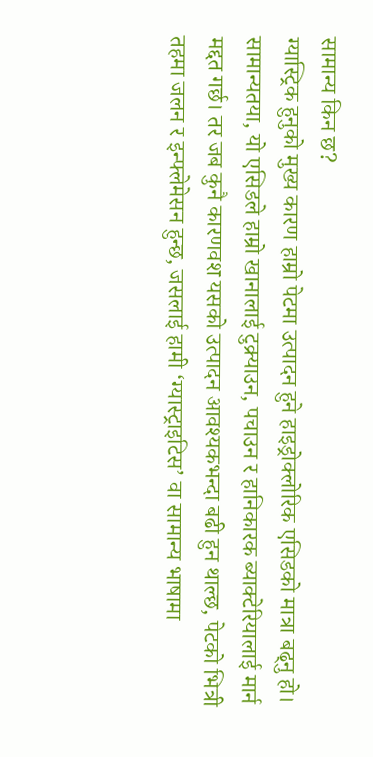सामान्य किन छ?
ग्यास्ट्रिक हुनुको मुख्य कारण हाम्रो पेटमा उत्पादन हुने हाइड्रोक्लोरिक एसिडको मात्रा बढ्नु हो। सामान्यतया, यो एसिडले हाम्रो खानालाई टुक्र्याउन, पचाउन र हानिकारक ब्याक्टेरियालाई मार्न मद्दत गर्छ। तर जब कुनै कारणवश यसको उत्पादन आवश्यकभन्दा बढी हुन थाल्छ, पेटको भित्री तहमा जलन र इन्फ्लेमेसन हुन्छ, जसलाई हामी ‘ग्यास्ट्राइटिस’ वा सामान्य भाषामा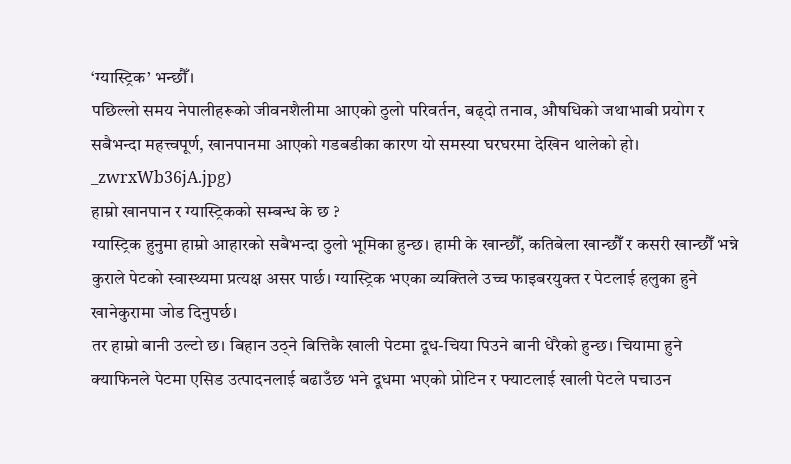‘ग्यास्ट्रिक’ भन्छौँ।
पछिल्लो समय नेपालीहरूको जीवनशैलीमा आएको ठुलो परिवर्तन, बढ्दो तनाव, औषधिको जथाभाबी प्रयोग र सबैभन्दा महत्त्वपूर्ण, खानपानमा आएको गडबडीका कारण यो समस्या घरघरमा देखिन थालेको हो।
_zwrxWb36jA.jpg)
हाम्रो खानपान र ग्यास्ट्रिकको सम्बन्ध के छ ?
ग्यास्ट्रिक हुनुमा हाम्रो आहारको सबैभन्दा ठुलो भूमिका हुन्छ। हामी के खान्छौँ, कतिबेला खान्छौँ र कसरी खान्छौँ भन्ने कुराले पेटको स्वास्थ्यमा प्रत्यक्ष असर पार्छ। ग्यास्ट्रिक भएका व्यक्तिले उच्च फाइबरयुक्त र पेटलाई हलुका हुने खानेकुरामा जोड दिनुपर्छ।
तर हाम्रो बानी उल्टो छ। बिहान उठ्ने बित्तिकै खाली पेटमा दूध-चिया पिउने बानी धेरैको हुन्छ। चियामा हुने क्याफिनले पेटमा एसिड उत्पादनलाई बढाउँछ भने दूधमा भएको प्रोटिन र फ्याटलाई खाली पेटले पचाउन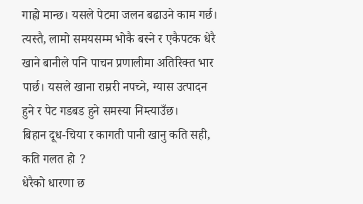गाह्रो मान्छ। यसले पेटमा जलन बढाउने काम गर्छ।
त्यस्तै, लामो समयसम्म भोकै बस्ने र एकैपटक धेरै खाने बानीले पनि पाचन प्रणालीमा अतिरिक्त भार पार्छ। यसले खाना राम्ररी नपच्ने, ग्यास उत्पादन हुने र पेट गडबड हुने समस्या निम्त्याउँछ।
बिहान दूध-चिया र कागती पानी खानु कति सही, कति गलत हो ?
धेरैको धारणा छ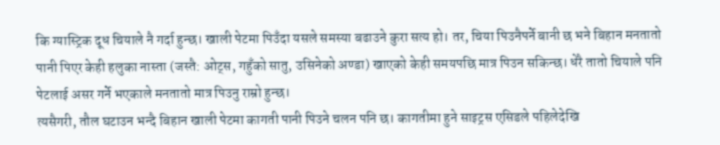कि ग्यास्ट्रिक दूध चियाले नै गर्दा हुन्छ। खाली पेटमा पिउँदा यसले समस्या बढाउने कुरा सत्य हो। तर, चिया पिउनैपर्ने बानी छ भने बिहान मनतातो पानी पिएर केही हलुका नास्ता (जस्तै: ओट्स, गहुँको सातु, उसिनेको अण्डा) खाएको केही समयपछि मात्र पिउन सकिन्छ। धेरै तातो चियाले पनि पेटलाई असर गर्ने भएकाले मनतातो मात्र पिउनु राम्रो हुन्छ।
त्यसैगरी, तौल घटाउन भन्दै बिहान खाली पेटमा कागती पानी पिउने चलन पनि छ। कागतीमा हुने साइट्रस एसिडले पहिलेदेखि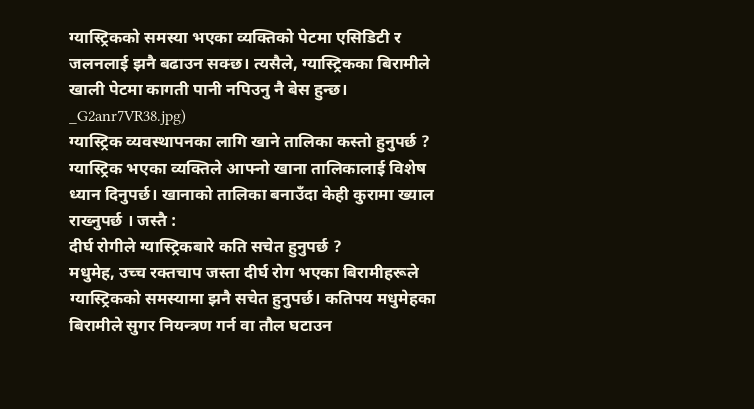ग्यास्ट्रिकको समस्या भएका व्यक्तिको पेटमा एसिडिटी र जलनलाई झनै बढाउन सक्छ। त्यसैले, ग्यास्ट्रिकका बिरामीले खाली पेटमा कागती पानी नपिउनु नै बेस हुन्छ।
_G2anr7VR38.jpg)
ग्यास्ट्रिक व्यवस्थापनका लागि खाने तालिका कस्तो हुनुपर्छ ?
ग्यास्ट्रिक भएका व्यक्तिले आफ्नो खाना तालिकालाई विशेष ध्यान दिनुपर्छ। खानाको तालिका बनाउँदा केही कुरामा ख्याल राख्नुपर्छ । जस्तै :
दीर्घ रोगीले ग्यास्ट्रिकबारे कति सचेत हुनुपर्छ ?
मधुमेह, उच्च रक्तचाप जस्ता दीर्घ रोग भएका बिरामीहरूले ग्यास्ट्रिकको समस्यामा झनै सचेत हुनुपर्छ। कतिपय मधुमेहका बिरामीले सुगर नियन्त्रण गर्न वा तौल घटाउन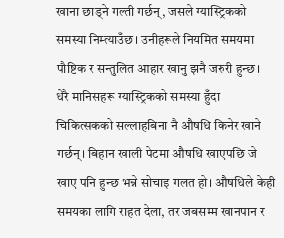खाना छाड्ने गल्ती गर्छन्, जसले ग्यास्ट्रिकको समस्या निम्त्याउँछ। उनीहरूले नियमित समयमा पौष्टिक र सन्तुलित आहार खानु झनै जरुरी हुन्छ।
धेरै मानिसहरू ग्यास्ट्रिकको समस्या हुँदा चिकित्सकको सल्लाहबिना नै औषधि किनेर खाने गर्छन्। बिहान खाली पेटमा औषधि खाएपछि जे खाए पनि हुन्छ भन्ने सोचाइ गलत हो। औषधिले केही समयका लागि राहत देला, तर जबसम्म खानपान र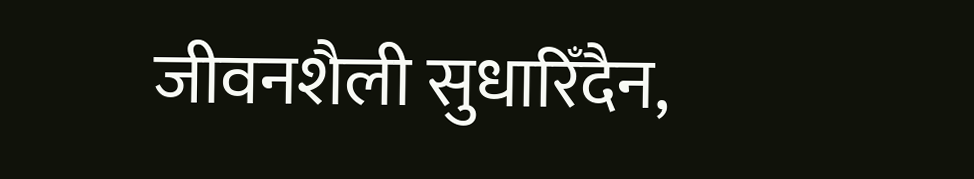जीवनशैली सुधारिँदैन,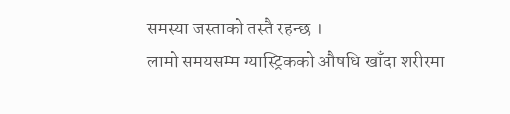समस्या जस्ताको तस्तै रहन्छ ।
लामो समयसम्म ग्यास्ट्रिकको औषधि खाँदा शरीरमा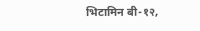भिटामिन बी-१२,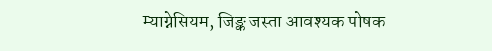म्याग्नेसियम, जिङ्क जस्ता आवश्यक पोषक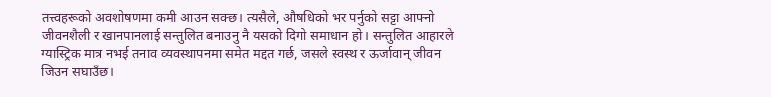तत्त्वहरूको अवशोषणमा कमी आउन सक्छ। त्यसैले, औषधिको भर पर्नुको सट्टा आफ्नो जीवनशैली र खानपानलाई सन्तुलित बनाउनु नै यसको दिगो समाधान हो। सन्तुलित आहारले ग्यास्ट्रिक मात्र नभई तनाव व्यवस्थापनमा समेत मद्दत गर्छ, जसले स्वस्थ र ऊर्जावान् जीवन जिउन सघाउँछ।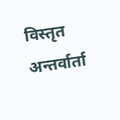विस्तृत अन्तर्वार्ता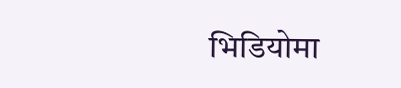भिडियोमा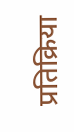प्रतिक्रिया